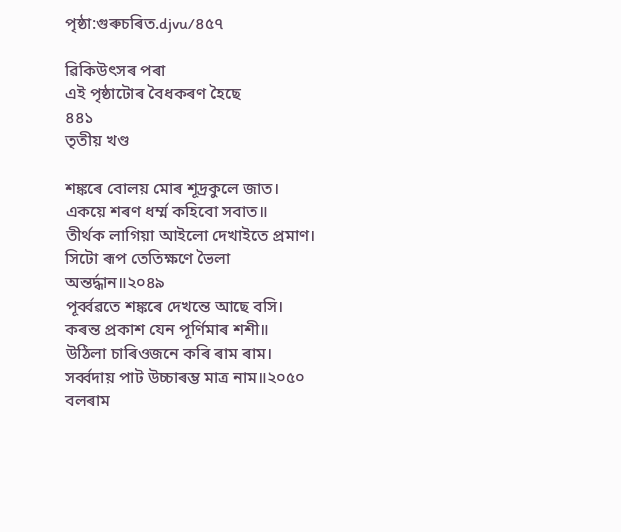পৃষ্ঠা:গুৰুচৰিত.djvu/৪৫৭

ৱিকিউৎসৰ পৰা
এই পৃষ্ঠাটোৰ বৈধকৰণ হৈছে
৪৪১
তৃতীয় খণ্ড

শঙ্কৰে বোলয় মোৰ শূদ্ৰকুলে জাত।
একয়ে শৰণ ধৰ্ম্ম কহিবো সবাত॥
তীৰ্থক লাগিয়া আইলো দেখাইতে প্ৰমাণ।
সিটো ৰূপ তেতিক্ষণে ভৈলা অন্তৰ্দ্ধান॥২০৪৯
পূৰ্ব্বৱতে শঙ্কৰে দেখন্তে আছে বসি।
কৰন্ত প্ৰকাশ যেন পূৰ্ণিমাৰ শশী॥
উঠিলা চাৰিওজনে কৰি ৰাম ৰাম।
সৰ্ব্বদায় পাট উচ্চাৰম্ভ মাত্ৰ নাম॥২০৫০
বলৰাম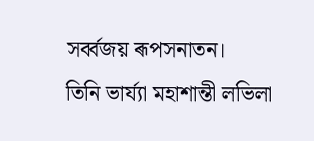সৰ্ব্বজয় ৰূপসনাতন।
তিনি ভাৰ্য্যা মহাশান্তী লভিলা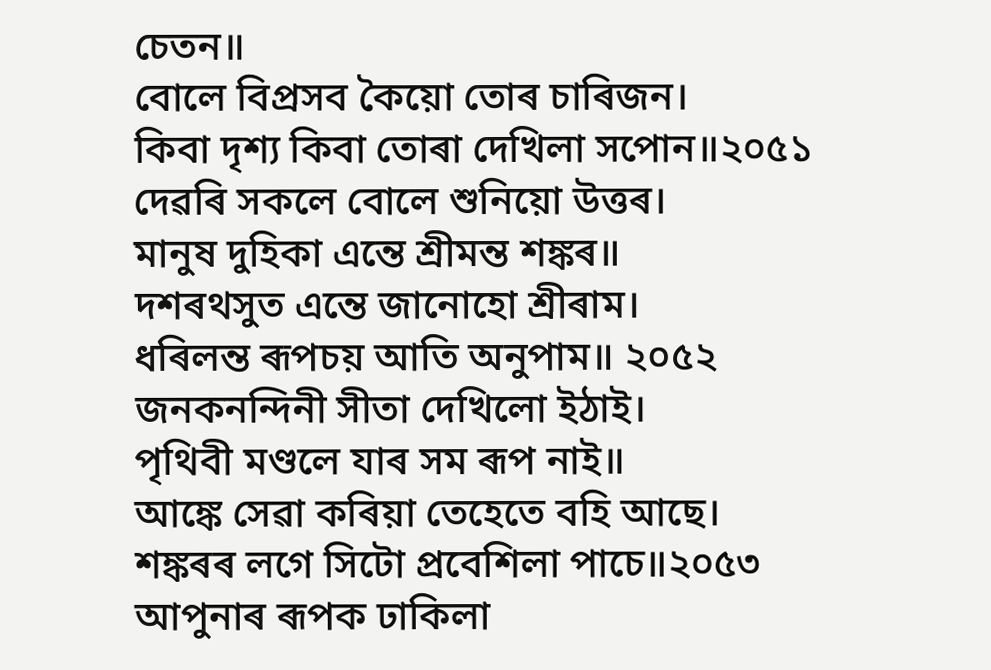চেতন॥
বোলে বিপ্ৰসব কৈয়ো তোৰ চাৰিজন।
কিবা দৃশ্য কিবা তোৰা দেখিলা সপোন॥২০৫১
দেৱৰি সকলে বোলে শুনিয়ো উত্তৰ।
মানুষ দুহিকা এন্তে শ্ৰীমন্ত শঙ্কৰ॥
দশৰথসুত এন্তে জানোহো শ্ৰীৰাম।
ধৰিলন্ত ৰূপচয় আতি অনুপাম॥ ২০৫২
জনকনন্দিনী সীতা দেখিলো ইঠাই।
পৃথিবী মণ্ডলে যাৰ সম ৰূপ নাই॥
আঙ্কে সেৱা কৰিয়া তেহেতে বহি আছে।
শঙ্কৰৰ লগে সিটো প্ৰবেশিলা পাচে॥২০৫৩
আপুনাৰ ৰূপক ঢাকিলা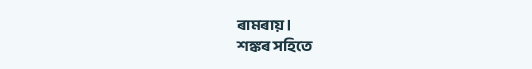ৰামৰায়।
শঙ্কৰ সহিতে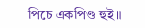পিচে একপিণ্ড হুই॥